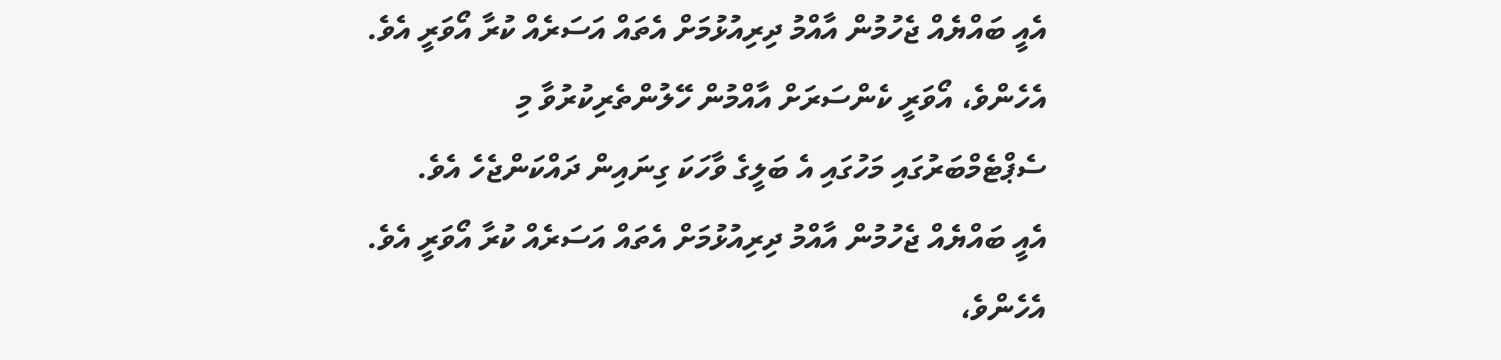އެއީ ބައްޔެއް ޖެހުމުން އާއްމު ދިރިއުޅުމަށް އެތައް އަސަރެއް ކުރާ އޯވަރީ އެވެ. އެހެންވެ، އޯވަރީ ކެންސަރަށް އާއްމުން ހޭލުންތެރިކުރުވާ މި ސެޕްޓެމްބަރުގައި މަހުގައި އެ ބަލީގެ ވާހަކަ ގިނައިން ދައްކަންޖެހެ އެވެ.
އެއީ ބައްޔެއް ޖެހުމުން އާއްމު ދިރިއުޅުމަށް އެތައް އަސަރެއް ކުރާ އޯވަރީ އެވެ. އެހެންވެ،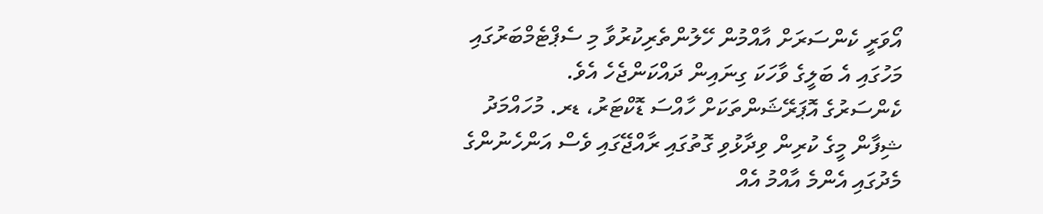އޯވަރީ ކެންސަރަށް އާއްމުން ހޭލުންތެރިކުރުވާ މި ސެޕްޓެމްބަރުގައި މަހުގައި އެ ބަލީގެ ވާހަކަ ގިނައިން ދައްކަންޖެހެ އެވެ.
ކެންސަރުގެ އޮޕަރޭޝަންތަކަށް ހާއްސަ ޑޮކްޓަރު، ޑރ. މުހައްމަދު ޝިފާން މީގެ ކުރިން ވިދާޅުވި ގޮތުގައި ރާއްޖޭގައި ވެސް އަންހެނުންގެ މެދުގައި އެންމެ އާއްމު އެއް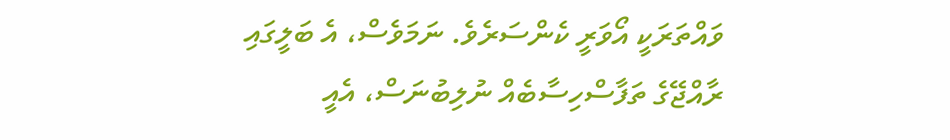ވައްތަރަކީ އޯވަރީ ކެންސަރެވެ. ނަމަވެސް، އެ ބަލީގައި ރާއްޖޭގެ ތަފާސްހިސާބެއް ނުލިބުނަސް، އެއީ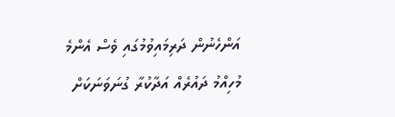އަންހެނުން ދަރިމައިވުމުގައި ވެސް އެންމެ މުހިއްމު ދައުރެއް އަދާކުރާ ގުނަވަނަކަށް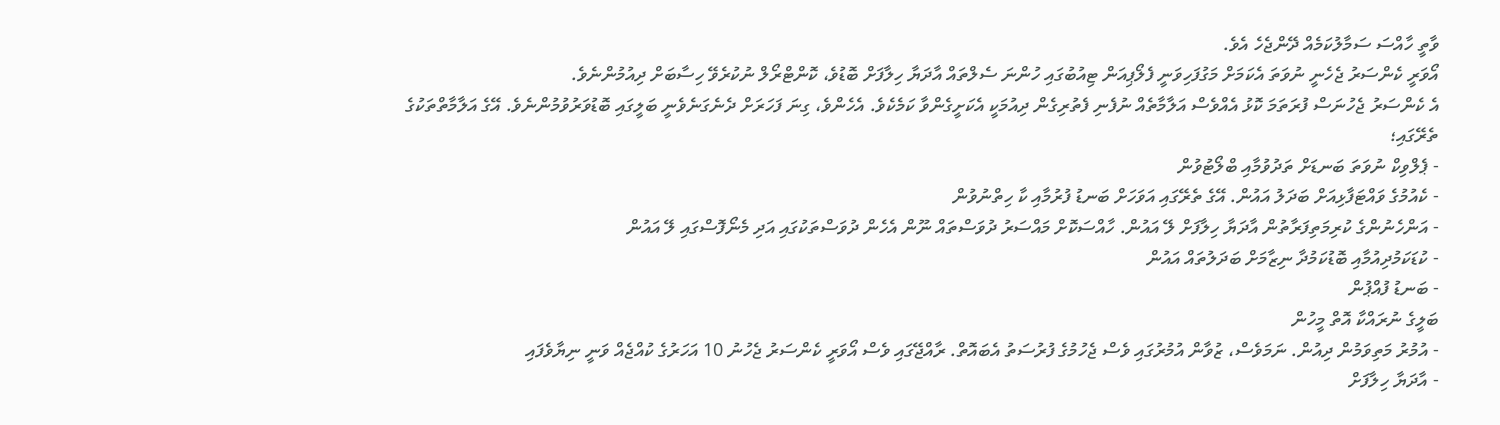ވާތީ ހާއްސަ ސަމާލުކަމެއް ދޭންޖެހެ އެވެ.
އޯވަރީ ކެންސަރު ޖެހެނީ ނުވަތަ އެކަމަށް މަގުފަހިވަނީ ފެލޯޕިއަން ޓިއުބުގައި ހުންނަ ސެލްތައް އާދަޔާ ހިލާފަށް ބޮޑުވެ، ކޮންޓްރޯލް ނުކުރެވޭ ހިސާބަށް ދިއުމުންނެވެ.
އެ ކެންސަރު ޖެހުނަސް ފުރަތަމަ ކޮޅު އެއްވެސް އަލާމާތެއް ނުފެނި ފެތުރިގެން ދިއުމަކީ އެކަށީގެންވާ ކަމެކެވެ. އެހެންވެ، ގިނަ ފަހަރަށް ދެނެގަނެވެނީ ބަލީގައި ބޮޑުވަރުވުމުންނެވެ. އޭގެ އަލާމާތްތަކުގެ ތެރޭގައި؛
- ޕެލްވިކް ނުވަތަ ބަނޑަށް ތަދުވުމާއި ބްލޯޓުވުން
- ކެއުމުގެ ވައްޓަފާޅިއަށް ބަދަލު އައުން. އޭގެ ތެރޭގައި އަވަހަށް ބަނޑު ފުރުމާއި ކާ ހިތްނުވުން
- އަންހެނުންގެ ކުރިމަތިފަރާތުން އާދަޔާ ހިލާފަށް ލޭ އައުން. ހާއްސަކޮށް މައްސަރު ދުވަސްތައް ނޫން އެހެން ދުވަސްތަކުގައި އަދި މެނޯފޮސްގައި ލޭ އައުން
- ކުޑަކަމުދިއުމާއި ބޮޑުކަމުދާ ނިޒާމަށް ބަދަލުތައް އައުން
- ބަނޑު ފުއްޕުން
ބަލީގެ ނުރައްކާ އޮތް މީހުން
- އުމުރު މަތިވަމުން ދިއުން. ނަމަވެސް، ޒުވާން އުމުރުގައި ވެސް ޖެހުމުގެ ފުރުސަތު އެބައޮތް. ރާއްޖޭގައި ވެސް އޯވަރީ ކެންސަރު ޖެހުނު 10 އަހަރުގެ ކުއްޖެއް ވަނީ ނިޔާވެފައި
- އާދަޔާ ހިލާފަށް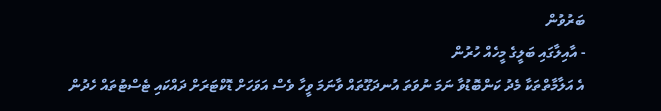ބަރުވުން
- އާއިލާގައި ބަލީގެ މީހެއް ހުރުން
އެ އަލާމާތްތަކާ މެދު ކަންބޮޑުވާ ނަމަ ނުވަތަ އުނދަގޫތައް ވާނަމަ ވީހާ ވެސް އަވަހަށް ޑޮކްޓަރަށް ދައްކައި ޓެސްޓުތައް ހެދުން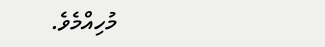މުހިއްމެވެ.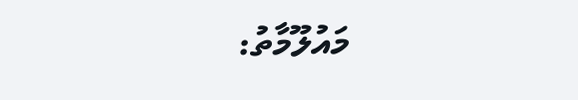މައުލޫމާތު: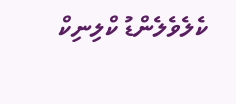ކެލެވެލެންޑު ކްލިނިކް